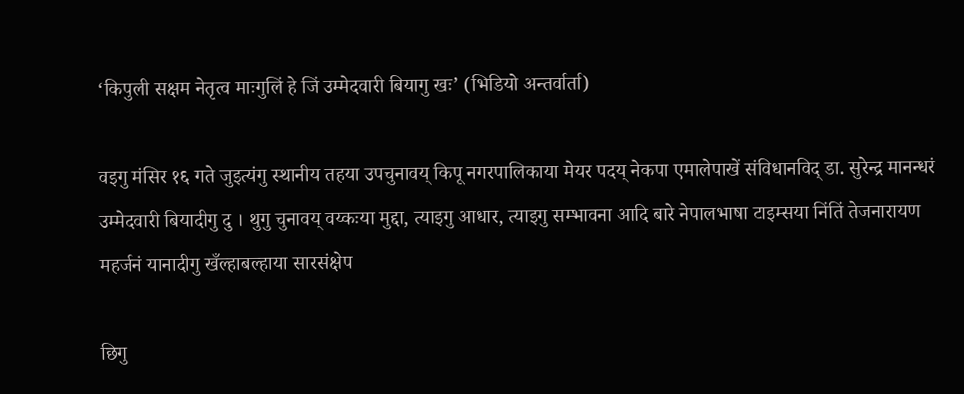‘किपुली सक्षम नेतृत्व माःगुलिं हे जिं उम्मेदवारी बियागु खः’ (भिडियो अन्तर्वार्ता)

वइगु मंसिर १६ गते जुइत्यंगु स्थानीय तहया उपचुनावय् किपू नगरपालिकाया मेयर पदय् नेकपा एमालेपाखें संविधानविद् डा. सुरेन्द्र मानन्धरं उम्मेदवारी बियादीगु दु । थुगु चुनावय् वय्कःया मुद्दा, त्याइगु आधार, त्याइगु सम्भावना आदि बारे नेपालभाषा टाइम्सया निंतिं तेजनारायण महर्जनं यानादीगु खँल्हाबल्हाया सारसंक्षेप

छिगु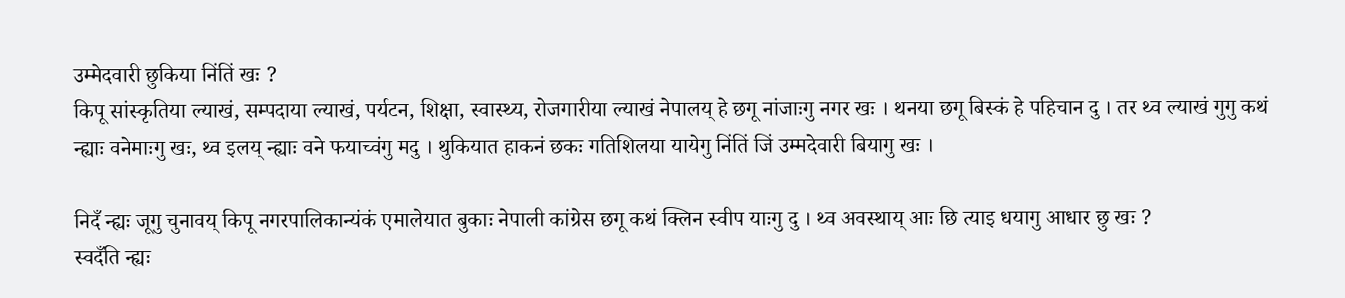उम्मेदवारी छुकिया निंतिं खः ?
किपू सांस्कृतिया ल्याखं, सम्पदाया ल्याखं, पर्यटन, शिक्षा, स्वास्थ्य, रोजगारीया ल्याखं नेपालय् हे छगू नांजाःगु नगर खः । थनया छगू बिस्कं हे पहिचान दु । तर थ्व ल्याखं गुगु कथं न्ह्याः वनेमाःगु खः, थ्व इलय् न्ह्याः वने फयाच्वंगु मदु । थुकियात हाकनं छकः गतिशिलया यायेगु निंतिं जिं उम्मदेवारी बियागु खः ।

निदँ न्ह्यः जूगु चुनावय् किपू नगरपालिकान्यंकं एमालेयात बुकाः नेपाली कांग्रेस छगू कथं क्लिन स्वीप याःगु दु । थ्व अवस्थाय् आः छि त्याइ धयागु आधार छु खः ?
स्वदँति न्ह्यः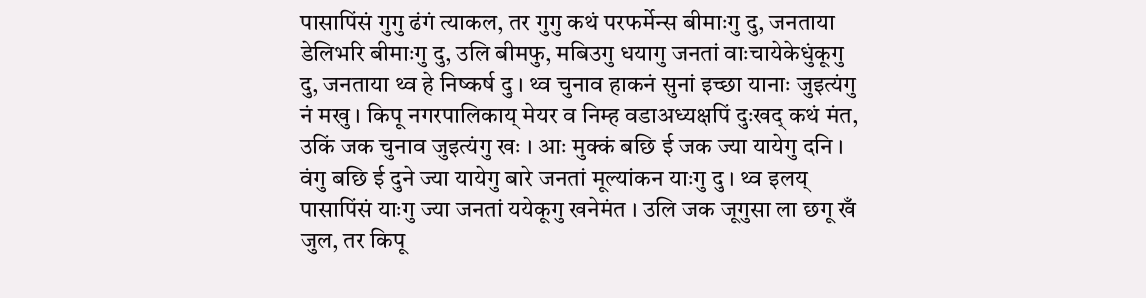पासापिंसं गुगु ढंगं त्याकल, तर गुगु कथं परफर्मेन्स बीमाःगु दु, जनताया डेलिभरि बीमाःगु दु, उलि बीमफु, मबिउगु धयागु जनतां वाःचायेकेधुंकूगु दु, जनताया थ्व हे निष्कर्ष दु । थ्व चुनाव हाकनं सुनां इच्छा यानाः जुइत्यंगु नं मखु । किपू नगरपालिकाय् मेयर व निम्ह वडाअध्यक्षपिं दुःखद् कथं मंत, उकिं जक चुनाव जुइत्यंगु खः । आः मुक्कं बछि ई जक ज्या यायेगु दनि । वंगु बछि ई दुने ज्या यायेगु बारे जनतां मूल्यांकन याःगु दु । थ्व इलय् पासापिंसं याःगु ज्या जनतां ययेकूगु खनेमंत । उलि जक जूगुसा ला छगू खँ जुल, तर किपू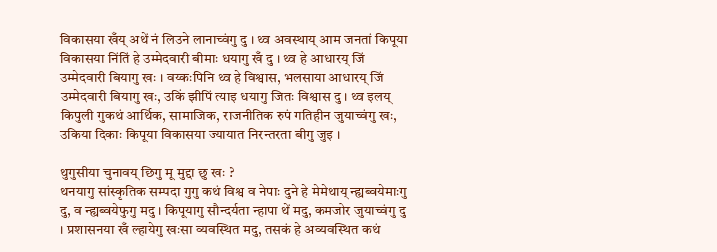विकासया खँय् अथें नं लिउने लानाच्वंगु दु । थ्व अवस्थाय् आम जनतां किपूया विकासया निंतिं हे उम्मेदवारी बीमाः धयागु खँ दु । थ्व हे आधारय् जिं उम्मेदवारी बियागु खः । वय्कःपिनि थ्व हे विश्वास, भलसाया आधारय् जिं उम्मेदवारी बियागु खः, उकिं झीपिं त्याइ धयागु जितः विश्वास दु । थ्व इलय् किपुली गुकथं आर्थिक, सामाजिक, राजनीतिक रुपं गतिहीन जुयाच्वंगु खः, उकिया दिकाः किपूया विकासया ज्यायात निरन्तरता बीगु जुइ ।

थुगुसीया चुनावय् छिगु मू मुद्दा छु खः ?
थनयागु सांस्कृतिक सम्पदा गुगु कथं विश्व व नेपाः दुने हे मेमेथाय् न्ह्यब्वयेमाःगु दु, व न्ह्यब्वयेफुगु मदु । किपूयागु सौन्दर्यता न्हापा थें मदु, कमजोर जुयाच्वंगु दु । प्रशासनया खँ ल्हायेगु खःसा व्यवस्थित मदु, तसकं हे अव्यवस्थित कथं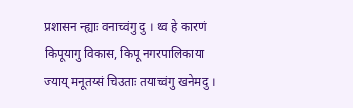प्रशासन न्ह्याः वनाच्वंगु दु । थ्व हे कारणं किपूयागु विकास, किपू नगरपालिकाया ज्याय् मनूतय्सं चिउताः तयाच्वंगु खनेमदु ।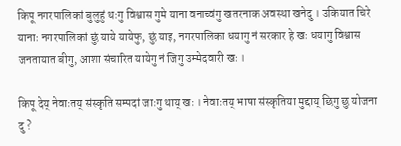किपू नगरपालिकां बुलुहुं थःगु विश्वास गुमे याना वनाच्वंगु खतरनाक अवस्था खनेदु । उकियात चिरे यानाः नगरपालिकां छुं याये यायेफु, छुं याइ, नगरपालिका धयागु नं सरकार हे खः धयागु विश्वास जनतायात बीगु, आशा संचारित यायेगु नं जिगु उम्मेदवारी खः ।

किपू देय् नेवाःतय् संस्कृति सम्पदां जाःगु थाय् खः । नेवाःतय् भाषा संस्कृतिया मुद्दाय् छिगु छु योजना दु ?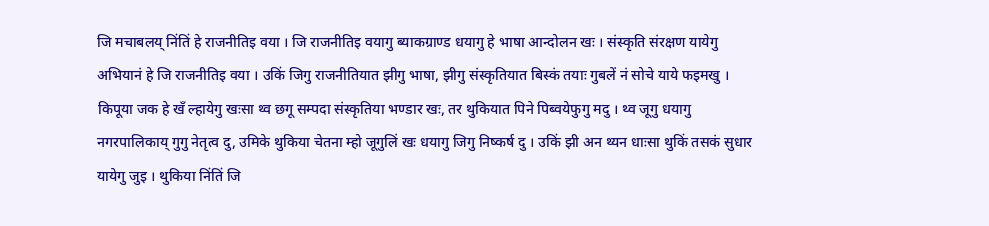जि मचाबलय् निंतिं हे राजनीतिइ वया । जि राजनीतिइ वयागु ब्याकग्राण्ड धयागु हे भाषा आन्दोलन खः । संस्कृति संरक्षण यायेगु अभियानं हे जि राजनीतिइ वया । उकिं जिगु राजनीतियात झीगु भाषा, झीगु संस्कृतियात बिस्कं तयाः गुबलें नं सोचे याये फइमखु । किपूया जक हे खँ ल्हायेगु खःसा थ्व छगू सम्पदा संस्कृतिया भण्डार खः, तर थुकियात पिने पिब्वयेफुगु मदु । थ्व जूगु धयागु नगरपालिकाय् गुगु नेतृत्व दु, उमिके थुकिया चेतना म्हो जूगुलिं खः धयागु जिगु निष्कर्ष दु । उकिं झी अन थ्यन धाःसा थुकिं तसकं सुधार यायेगु जुइ । थुकिया निंतिं जि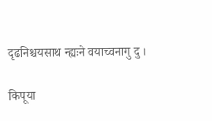दृढनिश्चयसाथ न्ह्यःने वयाच्वनागु दु ।

किपूया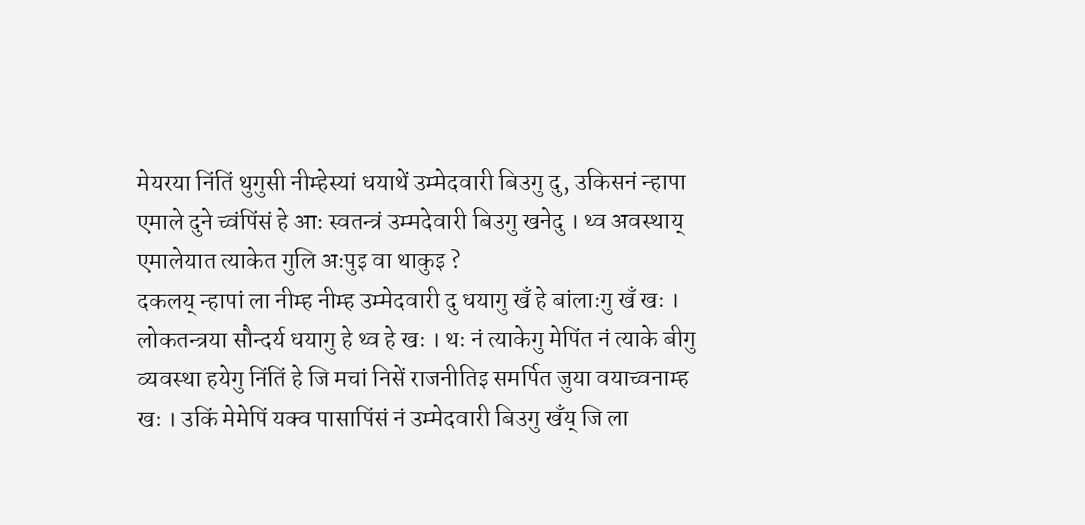मेयरया निंतिं थुगुसी नीम्हेस्यां धयाथें उम्मेदवारी बिउगु दु, उकिसनं न्हापा एमाले दुने च्वंपिंसं हे आः स्वतन्त्रं उम्मदेवारी बिउगु खनेदु । थ्व अवस्थाय् एमालेयात त्याकेत गुलि अःपुइ वा थाकुइ ?
दकलय् न्हापां ला नीम्ह नीम्ह उम्मेदवारी दु धयागु खँ हे बांलाःगु खँ खः । लोकतन्त्रया सौन्दर्य धयागु हे थ्व हे खः । थः नं त्याकेगु मेपिंत नं त्याके बीगु व्यवस्था हयेगु निंतिं हे जि मचां निसें राजनीतिइ समर्पित जुया वयाच्वनाम्ह खः । उकिं मेमेपिं यक्व पासापिंसं नं उम्मेदवारी बिउगु खँय् जि ला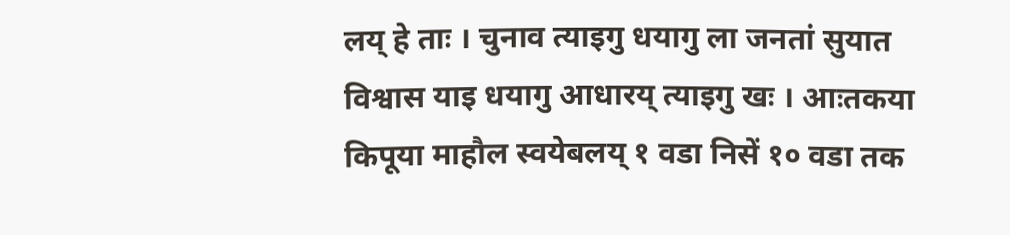लय् हे ताः । चुनाव त्याइगु धयागु ला जनतां सुयात विश्वास याइ धयागु आधारय् त्याइगु खः । आःतकया किपूया माहौल स्वयेबलय् १ वडा निसें १० वडा तक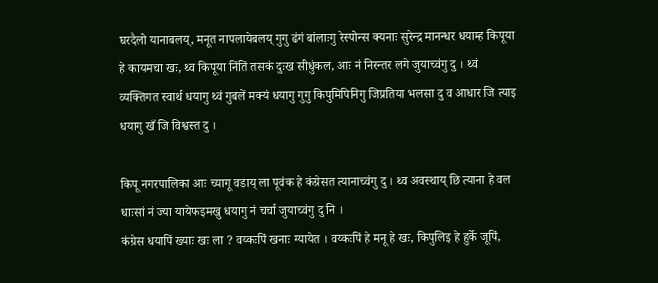घरदैलो यानाबलय्, मनूत नापलायेबलय् गुगु ढंगं बांलाःगु रेस्पोन्स क्यनाः सुरेन्द्र मानन्धर धयाम्ह किपूया हे कायमचा खः, थ्व किपूया निंतिं तसकं दुःख सीधुंकल, आः नं निरन्तर लगे जुयाच्वंगु दु । थ्वं व्यक्तिगत स्वार्थ धयागु थ्वं गुबलें मक्यं धयागु गुगु किपुमिपिनिगु जिप्रतिया भलसा दु व आधार जि त्याइ धयागु खँ जि विश्वस्त दु ।

किपू नगरपालिका आः च्यागू वडाय् ला पूवंक हे कंग्रेसत त्यानाच्वंगु दु । थ्व अवस्थाय् छि त्याना हे वल धाःसां नं ज्या यायेफइमखु धयागु नं चर्चा जुयाच्वंगु दु नि ।
कंग्रेस धयापिं ख्याः खः ला ? वय्कःपिं खनाः ग्यायेत । वय्कःपिं हे मनू हे खः, किपुलिइ हे हुर्के जूपिं,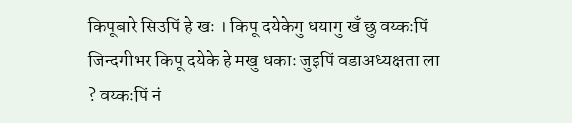किपूबारे सिउपिं हे खः । किपू दयेकेगु धयागु खँ छु वय्कःपिं जिन्दगीभर किपू दयेके हे मखु धकाः जुइपिं वडाअध्यक्षता ला ? वय्कःपिं नं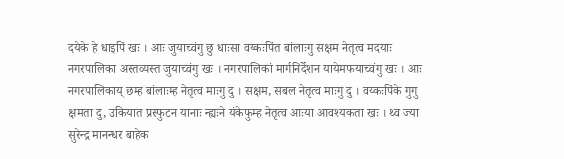दयेके हे धाइपिं खः । आः जुयाच्वंगु छु धाःसा वय्कःपिंत बांलाःगु सक्षम नेतृत्व मदयाः नगरपालिका अस्तव्यस्त जुयाच्वंगु खः । नगरपालिकां मार्गनिर्देशन यायेमफयाच्वंगु खः । आः नगरपालिकाय् छम्ह बांलाःम्ह नेतृत्व माःगु दु । सक्षम, सबल नेतृत्व माःगु दु । वय्कःपिंके गुगु क्षमता दु, उकियात प्रस्फुटन यानाः न्ह्यःने यंकेफुम्ह नेतृत्व आःया आवश्यकता खः । थ्व ज्या सुरेन्द्र मानन्धर बाहेक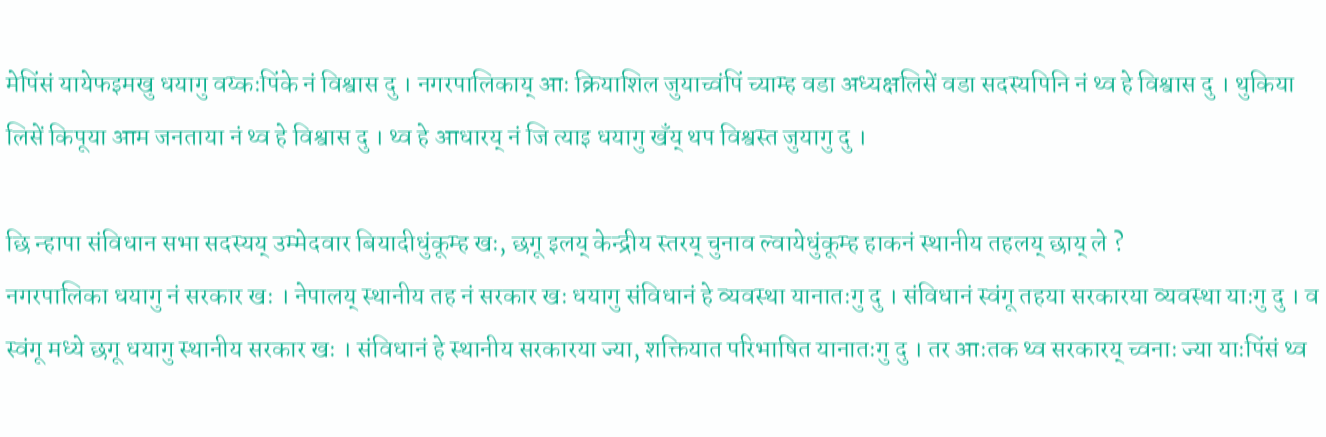मेपिंसं यायेफइमखु धयागु वय्कःपिंके नं विश्वास दु । नगरपालिकाय् आः क्रियाशिल जुयाच्वंपिं च्याम्ह वडा अध्यक्षलिसें वडा सदस्यपिनि नं थ्व हे विश्वास दु । थुकिया लिसें किपूया आम जनताया नं थ्व हे विश्वास दु । थ्व हे आधारय् नं जि त्याइ धयागु खँय् थप विश्वस्त जुयागु दु ।

छि न्हापा संविधान सभा सदस्यय् उम्मेदवार बियादीधुंकूम्ह खः, छगू इलय् केन्द्रीय स्तरय् चुनाव ल्वायेधुंकूम्ह हाकनं स्थानीय तहलय् छाय् ले ?
नगरपालिका धयागु नं सरकार खः । नेपालय् स्थानीय तह नं सरकार खः धयागु संविधानं हे व्यवस्था यानातःगु दु । संविधानं स्वंगू तहया सरकारया व्यवस्था याःगु दु । व स्वंगू मध्ये छगू धयागु स्थानीय सरकार खः । संविधानं हे स्थानीय सरकारया ज्या, शक्तियात परिभाषित यानातःगु दु । तर आःतक थ्व सरकारय् च्वनाः ज्या याःपिंसं थ्व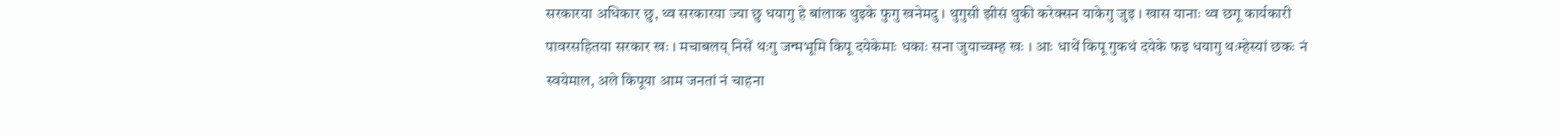सरकारया अधिकार छु, थ्व सरकारया ज्या छु धयागु हे बांलाक थुइके फुगु खनेमदु । थुगुसी झीसं थुकी करेक्सन याकेगु जुइ । खास यानाः थ्व छगू कार्यकारी पावरसहितया सरकार खः । मचाबलय् निसें थःगु जन्मभूमि किपू दयेकेमाः धकाः सना जुयाच्वम्ह खः । आः धाथें किपू गुकथं दयेके फइ धयागु थःम्हेस्यां छकः नं स्वयेमाल, अले किपूया आम जनतां नं चाहना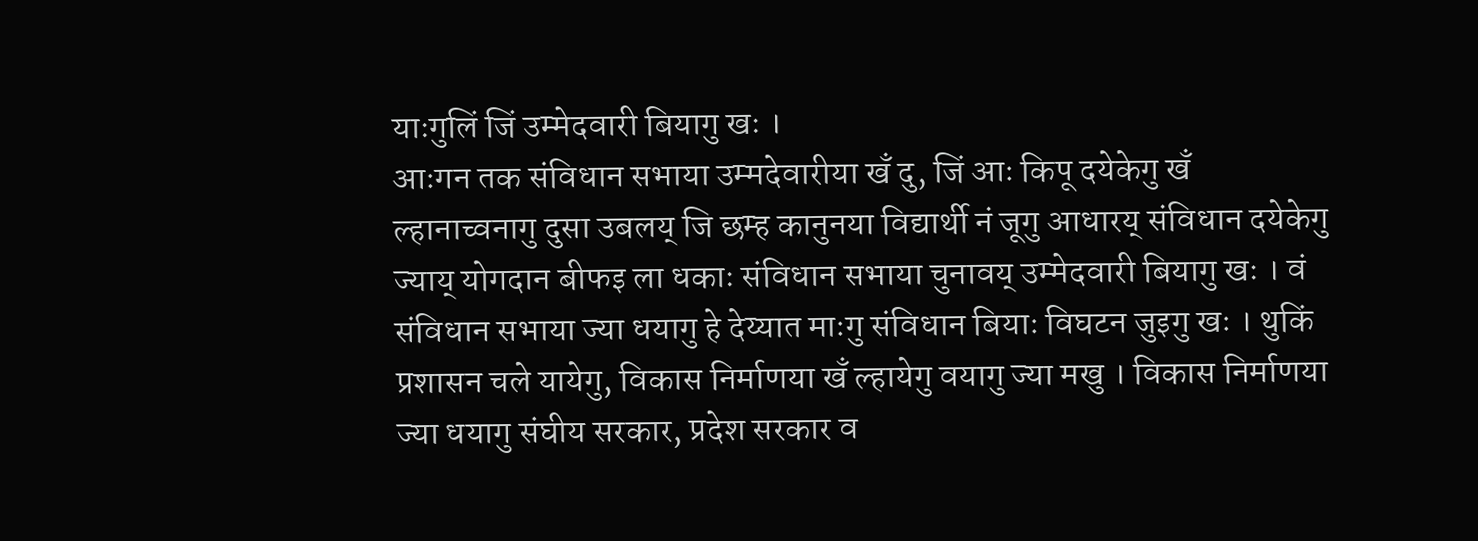याःगुलिं जिं उम्मेदवारी बियागु खः ।
आःगन तक संविधान सभाया उम्मदेवारीया खँ दु, जिं आः किपू दयेकेगु खँ ल्हानाच्वनागु दुसा उबलय् जि छम्ह कानुनया विद्यार्थी नं जूगु आधारय् संविधान दयेकेगु ज्याय् योगदान बीफइ ला धकाः संविधान सभाया चुनावय् उम्मेदवारी बियागु खः । वं संविधान सभाया ज्या धयागु हे देय्यात माःगु संविधान बियाः विघटन जुइगु खः । थुकिं प्रशासन चले यायेगु, विकास निर्माणया खँ ल्हायेगु वयागु ज्या मखु । विकास निर्माणया ज्या धयागु संघीय सरकार, प्रदेश सरकार व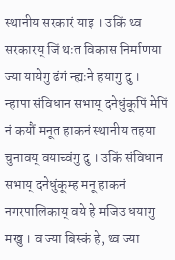स्थानीय सरकारं याइ । उकिं थ्व सरकारय् जिं थःत विकास निर्माणया ज्या यायेगु ढंगं न्ह्यःने हयागु दु । न्हापा संविधान सभाय् दनेधुंकूपिं मेपिं नं कयौं मनूत हाकनं स्थानीय तहया चुनावय् वयाच्वंगु दु । उकिं संविधान सभाय् दनेधुंकूम्ह मनू हाकनं नगरपालिकाय् वये हे मजिउ धयागु मखु । व ज्या बिस्कं हे, थ्व ज्या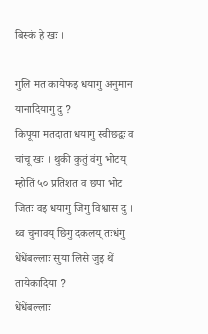बिस्कं हे खः ।

गुलि मत कायेफइ धयागु अनुमान यानादियागु दु ?
किपूया मतदाता धयागु स्वीछद्वः व चांचू खः । थुकी कुतुं वंगु भोटय् म्होतिं ५० प्रतिशत व छपा भोट जितः वइ धयागु जिगु विश्वास दु ।
थ्व चुनावय् छिगु दकलय् तःधंगु धेंधेंबल्लाः सुया लिसे जुइ थें तायेकादिया ?
धेंधेंबल्लाः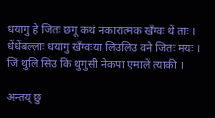धयागु हे जितः छगू कथं नकारात्मक खँग्वः थें ताः । धेंधेंबल्लाः धयागु खँग्वःया लिउलिउ वने जितः मयः । जिं थुलि सिउ कि थुगुसी नेकपा एमालें त्याकी ।

अन्तय् छु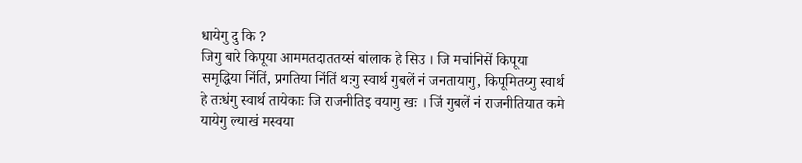धायेगु दु कि ?
जिगु बारे किपूया आममतदाततय्सं बांलाक हे सिउ । जि मचांनिसें किपूया समृद्धिया निंतिं, प्रगतिया निंतिं थःगु स्वार्थ गुबलें नं जनतायागु, किपूमितय्गु स्वार्थ हे तःधंगु स्वार्थ तायेकाः जि राजनीतिइ वयागु खः । जिं गुबलें नं राजनीतियात कमे यायेगु ल्याखं मस्वया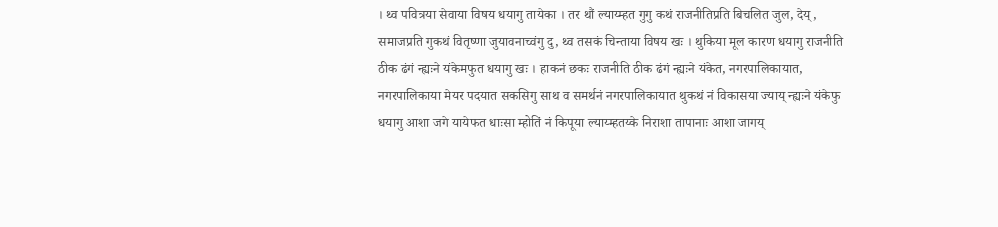। थ्व पवित्रया सेवाया विषय धयागु तायेका । तर थौं ल्याय्म्हत गुगु कथं राजनीतिप्रति बिचलित जुल, देय्, समाजप्रति गुकथं वितृष्णा जुयावनाच्वंगु दु, थ्व तसकं चिन्ताया विषय खः । थुकिया मूल कारण धयागु राजनीति ठीक ढंगं न्ह्यःने यंकेमफुत धयागु खः । हाकनं छकः राजनीति ठीक ढंगं न्ह्यःने यंकेत, नगरपालिकायात, नगरपालिकाया मेयर पदयात सकसिगु साथ व समर्थनं नगरपालिकायात थुकथं नं विकासया ज्याय् न्ह्यःने यंकेफु धयागु आशा जगे यायेफत धाःसा म्होतिं नं किपूया ल्याय्म्हतय्के निराशा तापानाः आशा जागय्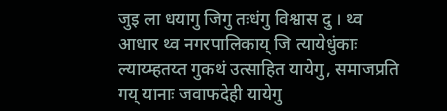जुइ ला धयागु जिगु तःधंगु विश्वास दु । थ्व आधार थ्व नगरपालिकाय् जि त्यायेधुंकाः ल्याय्म्हतय्त गुकथं उत्साहित यायेगु, समाजप्रति गय् यानाः जवाफदेही यायेगु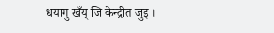धयागु खँय् जि केन्द्रीत जुइ ।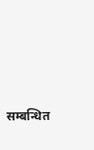सम्बन्धित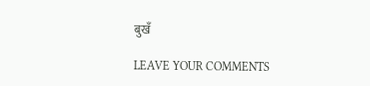बुखँ

LEAVE YOUR COMMENTS